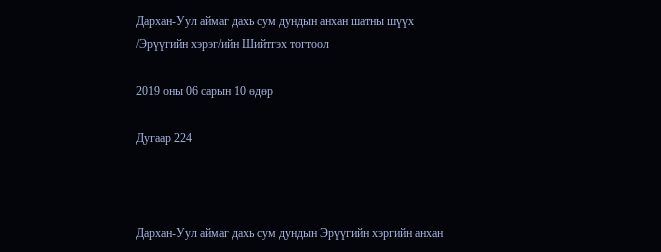Дархан-Уул аймаг дахь сум дундын анхан шатны шүүх /Эрүүгийн хэрэг/ийн Шийтгэх тогтоол

2019 оны 06 сарын 10 өдөр

Дугаар 224



Дархан-Уул аймаг дахь сум дундын Эрүүгийн хэргийн анхан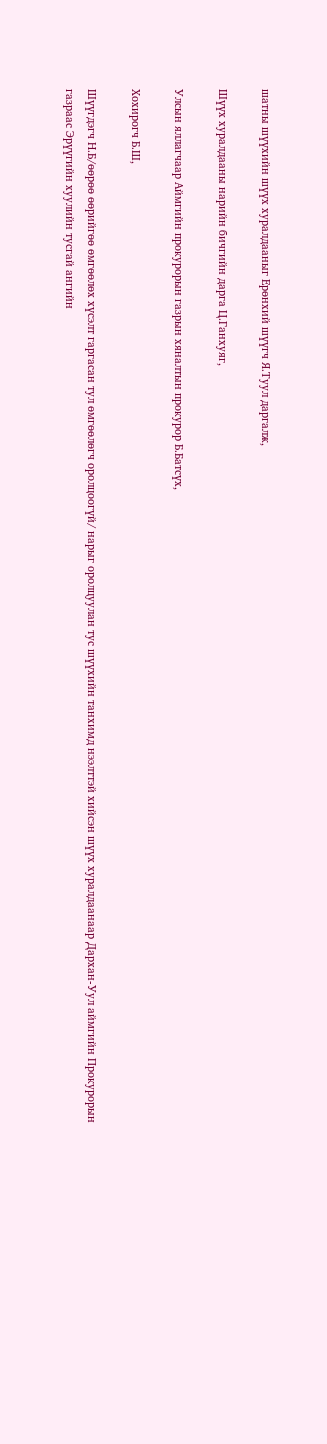шатны шүүхийн шүүх хуралдааныг Ерөнхий шүүгч Я.Туул даргалж,

Шүүх хуралдааны нарийн бичгийн дарга Ц.Ганхуяг,

Улсын яллагчаар Аймгийн прокурорын газрын хяналтын прокурор Б.Батсүх,

Хохирогч Б.Ш,

Шүүгдэгч Н.Б/өөрөө өөрийгөө өмгөөлөх хүсэлт гаргасан тул өмгөөлөгч оролцоогүй/ нарыг оролцуулан тус шүүхийн танхимд нээлттэй хийсэн шүүх хуралдаанаар Дархан-Уул аймгийн Прокурорын газраас Эрүүгийн хуулийн тусгай ангийн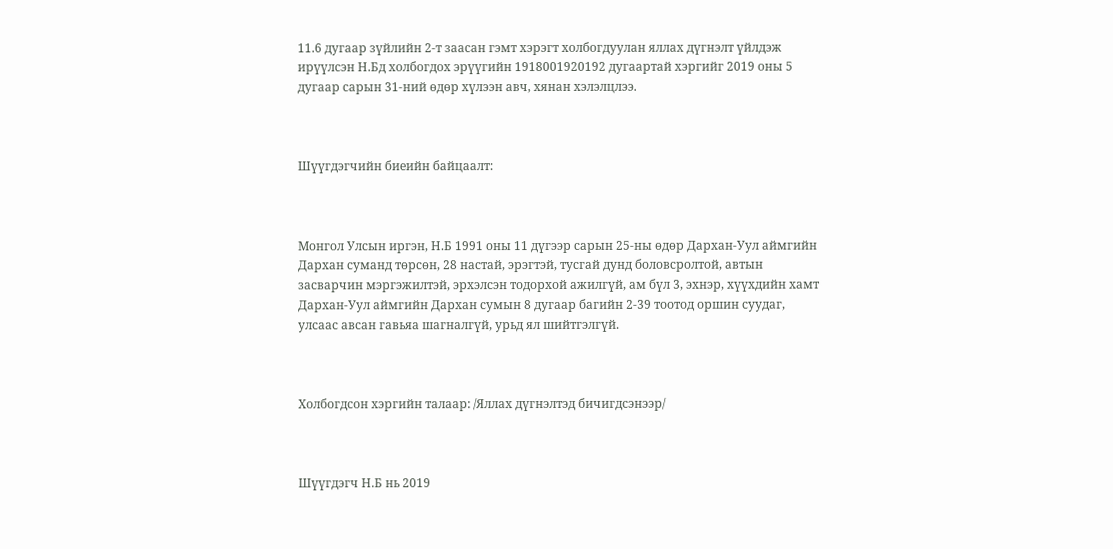11.6 дугаар зүйлийн 2-т заасан гэмт хэрэгт холбогдуулан яллах дүгнэлт үйлдэж ирүүлсэн Н.Бд холбогдох эрүүгийн 1918001920192 дугаартай хэргийг 2019 оны 5 дугаар сарын 31-ний өдөр хүлээн авч, хянан хэлэлцлээ.



Шүүгдэгчийн биеийн байцаалт:



Монгол Улсын иргэн, Н.Б 1991 оны 11 дүгээр сарын 25-ны өдөр Дархан-Уул аймгийн Дархан суманд төрсөн, 28 настай, эрэгтэй, тусгай дунд боловсролтой, автын засварчин мэргэжилтэй, эрхэлсэн тодорхой ажилгүй, ам бүл 3, эхнэр, хүүхдийн хамт Дархан-Уул аймгийн Дархан сумын 8 дугаар багийн 2-39 тоотод оршин суудаг, улсаас авсан гавьяа шагналгүй, урьд ял шийтгэлгүй.



Холбогдсон хэргийн талаар: /Яллах дүгнэлтэд бичигдсэнээр/



Шүүгдэгч Н.Б нь 2019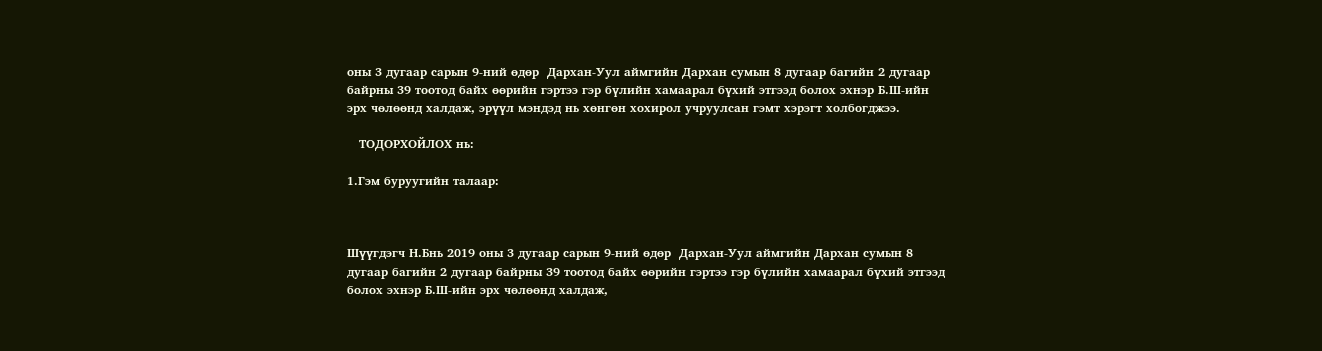оны 3 дугаар сарын 9-ний өдөр  Дархан-Уул аймгийн Дархан сумын 8 дугаар багийн 2 дугаар байрны 39 тоотод байх өөрийн гэртээ гэр бүлийн хамаарал бүхий этгээд болох эхнэр Б.Ш-ийн эрх чөлөөнд халдаж, эрүүл мэндэд нь хөнгөн хохирол учруулсан гэмт хэрэгт холбогджээ.

   ТОДОРХОЙЛОХ нь:

1.Гэм буруугийн талаар:



Шүүгдэгч Н.Бнь 2019 оны 3 дугаар сарын 9-ний өдөр  Дархан-Уул аймгийн Дархан сумын 8 дугаар багийн 2 дугаар байрны 39 тоотод байх өөрийн гэртээ гэр бүлийн хамаарал бүхий этгээд болох эхнэр Б.Ш-ийн эрх чөлөөнд халдаж,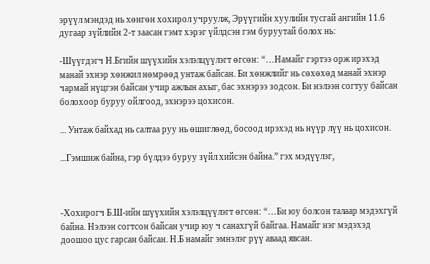эрүүл мэндэд нь хөнгөн хохирол учруулж, Эрүүгийн хуулийн тусгай ангийн 11.6 дугаар зүйлийн 2-т заасан гэмт хэрэг үйлдсэн гэм буруутай болох нь:

-Шүүгдэгч Н.Бгийн шүүхийн хэлэлцүүлэгт өгсөн: “…Намайг гэртээ орж ирэхэд манай эхнэр хөнжил нөмрөөд унтаж байсан. Би хөнжлийг нь сөхөхөд манай эхнэр чармай нүцгэн байсан учир ажлын ахыг, бас эхнэрээ зодсон. Би нэлээн согтуу байсан болохоор буруу ойлгоод, эхнэрээ цохисон.

... Унтаж байхад нь салтаа руу нь өшиглөөд, босоод ирэхэд нь нүүр лүү нь цохисон.

...Гэмшиж байна, гэр бүлдээ буруу зүйл хийсэн байна.” гэх мэдүүлэг,



-Хохирогч Б.Ш-ийн шүүхийн хэлэлцүүлэгт өгсөн: “…Би юу болсон талаар мэдэхгүй байна. Нэлээн согтсон байсан учир юу ч санахгүй байгаа. Намайг нэг мэдэхэд доошоо цус гарсан байсан. Н.Б намайг эмнэлэг рүү аваад явсан.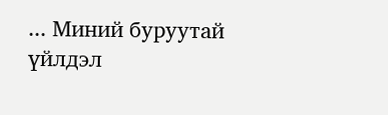... Миний буруутай үйлдэл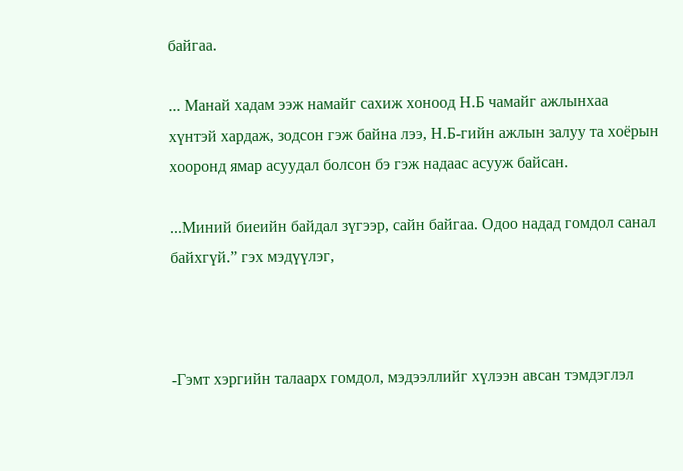байгаа.

... Манай хадам ээж намайг сахиж хоноод Н.Б чамайг ажлынхаа хүнтэй хардаж, зодсон гэж байна лээ, Н.Б-гийн ажлын залуу та хоёрын хооронд ямар асуудал болсон бэ гэж надаас асууж байсан.

...Миний биеийн байдал зүгээр, сайн байгаа. Одоо надад гомдол санал байхгүй.” гэх мэдүүлэг,



-Гэмт хэргийн талаарх гомдол, мэдээллийг хүлээн авсан тэмдэглэл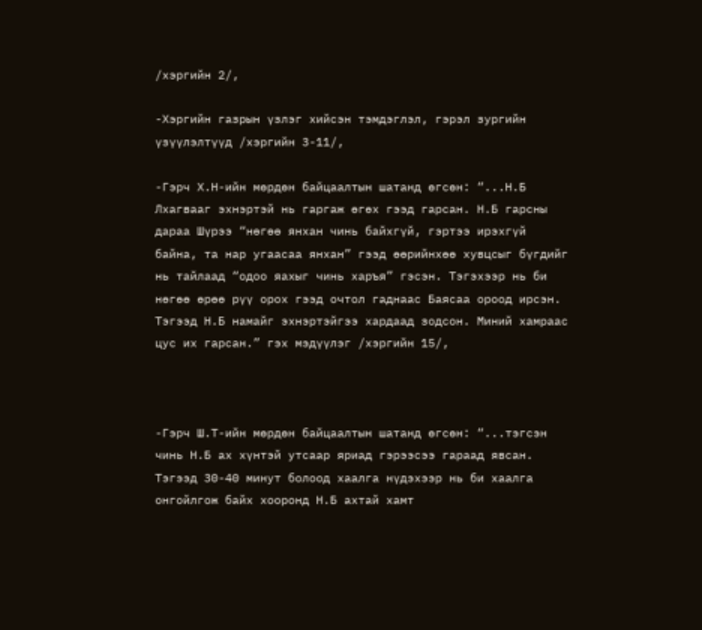/хэргийн 2/,

-Хэргийн газрын үзлэг хийсэн тэмдэглэл, гэрэл зургийн үзүүлэлтүүд /хэргийн 3-11/,

-Гэрч Х.Н-ийн мөрдөн байцаалтын шатанд өгсөн: “...Н.Б Лхагвааг эхнэртэй нь гаргаж өгөх гээд гарсан. Н.Б гарсны дараа Шүрээ “нөгөө янхан чинь байхгүй, гэртээ ирэхгүй байна, та нар угаасаа янхан” гээд өөрийнхөө хувцсыг бүгдийг нь тайлаад “одоо яахыг чинь харъя” гэсэн. Тэгэхээр нь би нөгөө өрөө рүү орох гээд очтол гаднаас Баясаа ороод ирсэн. Тэгээд Н.Б намайг эхнэртэйгээ хардаад зодсон. Миний хамраас цус их гарсан.” гэх мэдүүлэг /хэргийн 15/,



-Гэрч Ш.Т-ийн мөрдөн байцаалтын шатанд өгсөн: “...тэгсэн чинь Н.Б ах хүнтэй утсаар яриад гэрээсээ гараад явсан. Тэгээд 30-40 минут болоод хаалга нүдэхээр нь би хаалга онгойлгож байх хооронд Н.Б ахтай хамт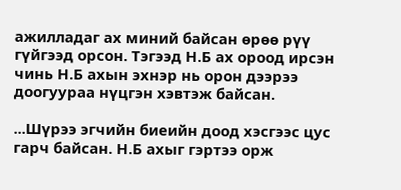ажилладаг ах миний байсан өрөө рүү гүйгээд орсон. Тэгээд Н.Б ах ороод ирсэн чинь Н.Б ахын эхнэр нь орон дээрээ доогуураа нүцгэн хэвтэж байсан.

...Шүрээ эгчийн биеийн доод хэсгээс цус гарч байсан. Н.Б ахыг гэртээ орж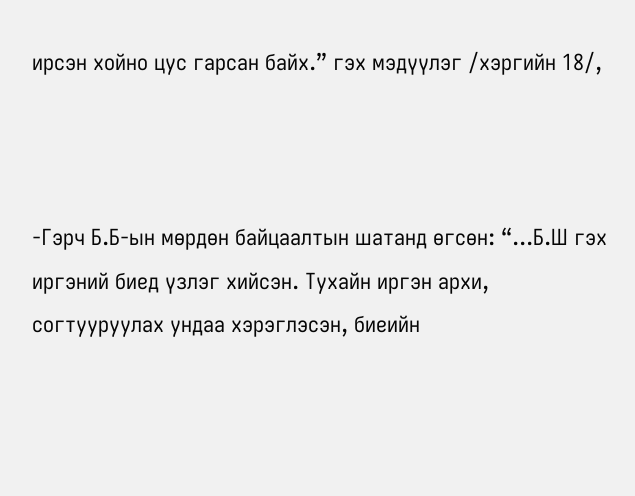ирсэн хойно цус гарсан байх.” гэх мэдүүлэг /хэргийн 18/,



-Гэрч Б.Б-ын мөрдөн байцаалтын шатанд өгсөн: “...Б.Ш гэх иргэний биед үзлэг хийсэн. Тухайн иргэн архи, согтууруулах ундаа хэрэглэсэн, биеийн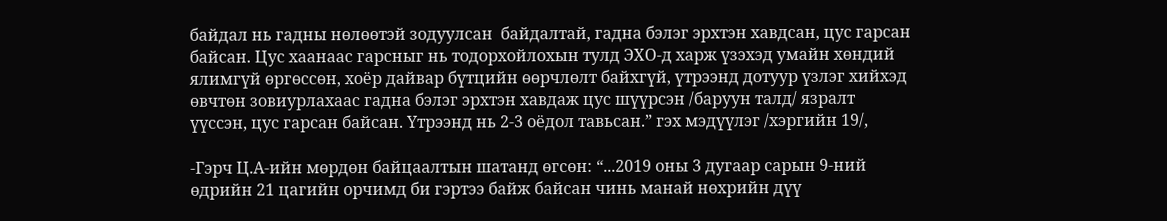байдал нь гадны нөлөөтэй зодуулсан  байдалтай, гадна бэлэг эрхтэн хавдсан, цус гарсан байсан. Цус хаанаас гарсныг нь тодорхойлохын тулд ЭХО-д харж үзэхэд умайн хөндий ялимгүй өргөссөн, хоёр дайвар бүтцийн өөрчлөлт байхгүй, үтрээнд дотуур үзлэг хийхэд өвчтөн зовиурлахаас гадна бэлэг эрхтэн хавдаж цус шүүрсэн /баруун талд/ язралт үүссэн, цус гарсан байсан. Үтрээнд нь 2-3 оёдол тавьсан.” гэх мэдүүлэг /хэргийн 19/,

-Гэрч Ц.А-ийн мөрдөн байцаалтын шатанд өгсөн: “...2019 оны 3 дугаар сарын 9-ний өдрийн 21 цагийн орчимд би гэртээ байж байсан чинь манай нөхрийн дүү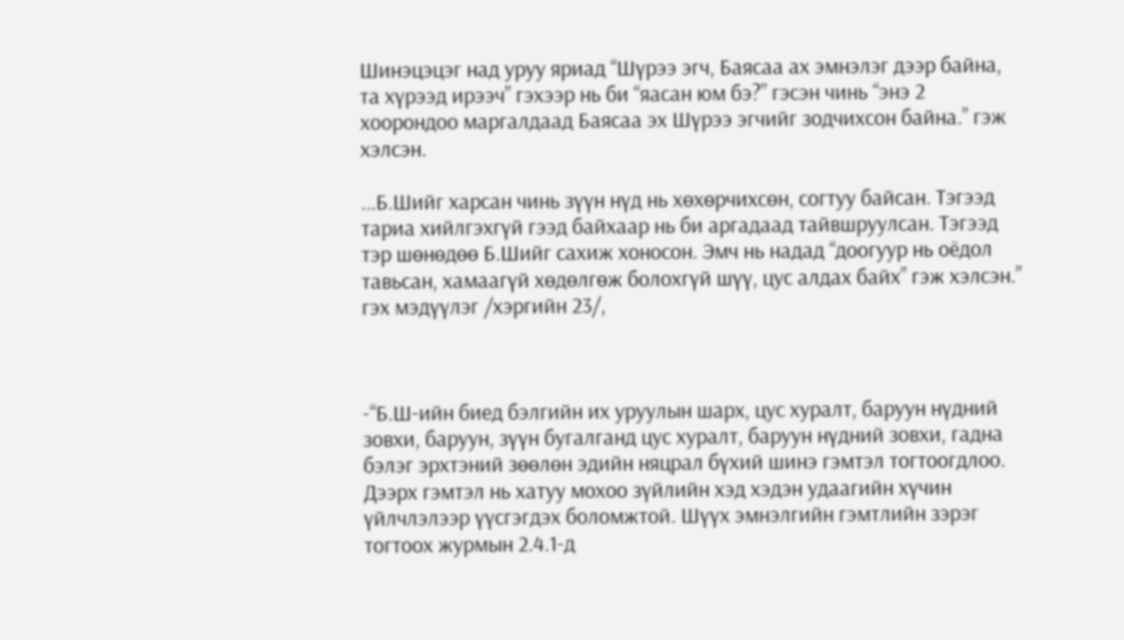Шинэцэцэг над уруу яриад “Шүрээ эгч, Баясаа ах эмнэлэг дээр байна, та хүрээд ирээч” гэхээр нь би “яасан юм бэ?” гэсэн чинь “энэ 2 хоорондоо маргалдаад Баясаа эх Шүрээ эгчийг зодчихсон байна.” гэж хэлсэн.

...Б.Шийг харсан чинь зүүн нүд нь хөхөрчихсөн, согтуу байсан. Тэгээд тариа хийлгэхгүй гээд байхаар нь би аргадаад тайвшруулсан. Тэгээд тэр шөнөдөө Б.Шийг сахиж хоносон. Эмч нь надад “доогуур нь оёдол тавьсан, хамаагүй хөдөлгөж болохгүй шүү, цус алдах байх” гэж хэлсэн.” гэх мэдүүлэг /хэргийн 23/,



-“Б.Ш-ийн биед бэлгийн их уруулын шарх, цус хуралт, баруун нүдний зовхи, баруун, зүүн бугалганд цус хуралт, баруун нүдний зовхи, гадна бэлэг эрхтэний зөөлөн эдийн няцрал бүхий шинэ гэмтэл тогтоогдлоо. Дээрх гэмтэл нь хатуу мохоо зүйлийн хэд хэдэн удаагийн хүчин үйлчлэлээр үүсгэгдэх боломжтой. Шүүх эмнэлгийн гэмтлийн зэрэг тогтоох журмын 2.4.1-д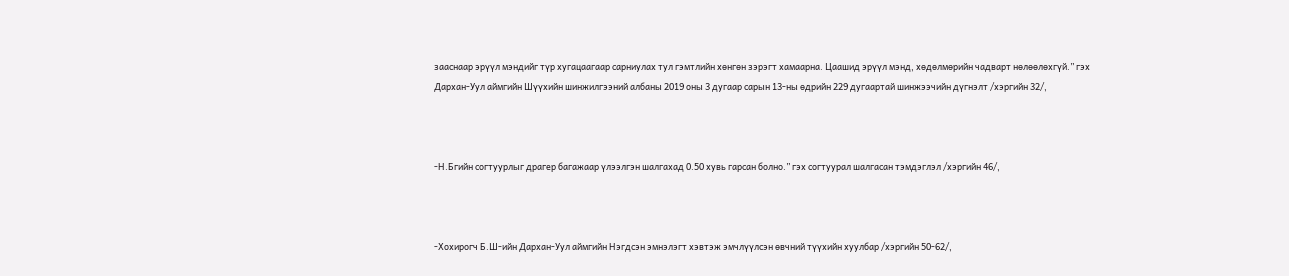зааснаар эрүүл мэндийг түр хугацаагаар сарниулах тул гэмтлийн хөнгөн зэрэгт хамаарна. Цаашид эрүүл мэнд, хөдөлмөрийн чадварт нөлөөлөхгүй.” гэх Дархан-Уул аймгийн Шүүхийн шинжилгээний албаны 2019 оны 3 дугаар сарын 13-ны өдрийн 229 дугаартай шинжээчийн дүгнэлт /хэргийн 32/,



-Н.Бгийн согтуурлыг драгер багажаар үлээлгэн шалгахад 0.50 хувь гарсан болно.” гэх согтуурал шалгасан тэмдэглэл /хэргийн 46/,



-Хохирогч Б.Ш-ийн Дархан-Уул аймгийн Нэгдсэн эмнэлэгт хэвтэж эмчлүүлсэн өвчний түүхийн хуулбар /хэргийн 50-62/,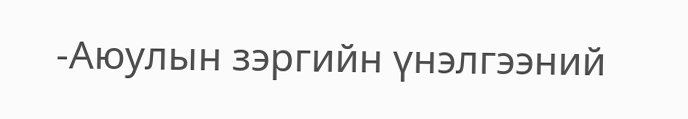-Аюулын зэргийн үнэлгээний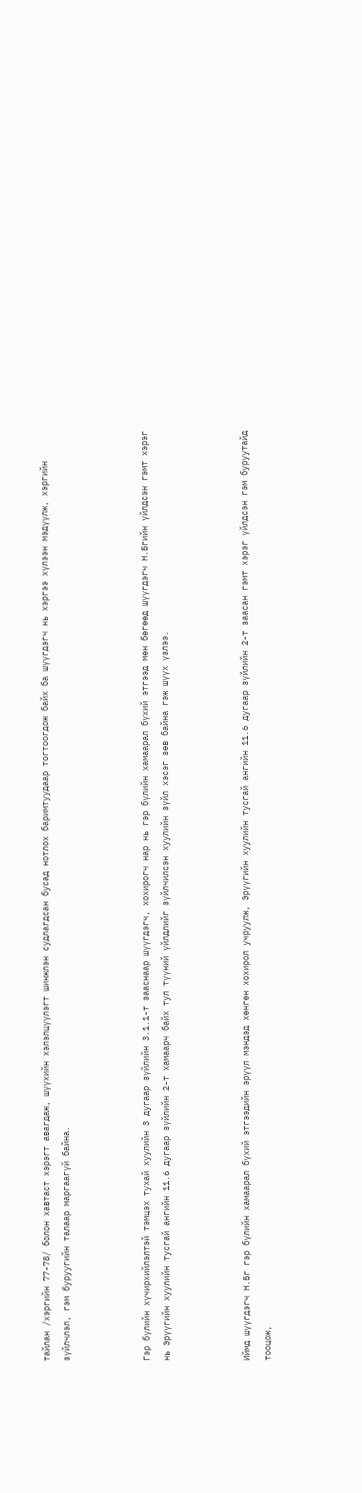тайлан /хэргийн 77-78/ болон хавтаст хэрэгт авагдаж, шүүхийн хэлэлцүүлэгт шинжлэн судлагдсан бусад нотлох баримтуудаар тогтоогдож байх ба шүүгдэгч нь хэргээ хүлээн мэдүүлж, хэргийн зүйлчлэл, гэм буруугийн талаар маргаагүй байна.



Гэр бүлийн хүчирхийлэлтэй тэмцэх тухай хуулийн 3 дугаар зүйлийн 3.1.1-т зааснаар шүүгдэгч, хохирогч нар нь гэр бүлийн хамаарал бүхий этгээд мөн бөгөөд шүүгдэгч Н.Бгийн үйлдсэн гэмт хэрэг нь Эрүүгийн хуулийн тусгай ангийн 11.6 дугаар зүйлийн 2-т хамаарч байх тул түүний үйлдлийг зүйлчилсэн хуулийн зүйл хэсэг зөв байна гэж шүүх үзлээ.



Иймд шүүгдэгч Н.Бг гэр бүлийн хамаарал бүхий этгээдийн эрүүл мэндэд хөнгөн хохирол учруулж, Эрүүгийн хуулийн тусгай ангийн 11.6 дугаар зүйлийн 2-т заасан гэмт хэрэг үйлдсэн гэм буруутайд тооцож,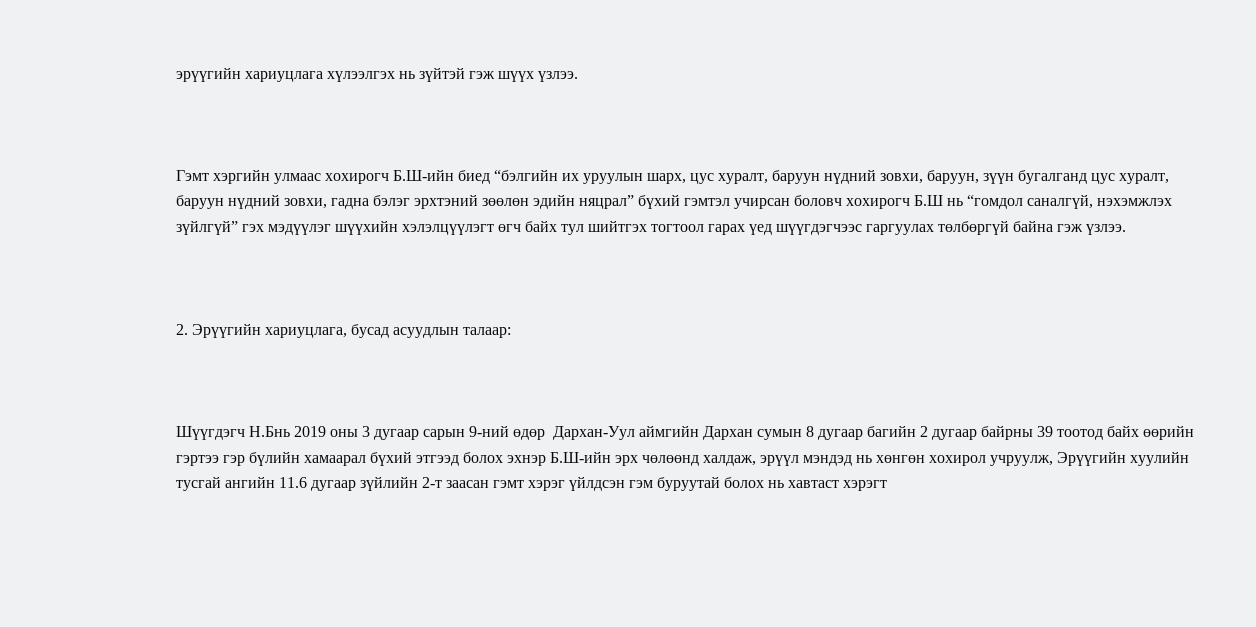эрүүгийн хариуцлага хүлээлгэх нь зүйтэй гэж шүүх үзлээ.



Гэмт хэргийн улмаас хохирогч Б.Ш-ийн биед “бэлгийн их уруулын шарх, цус хуралт, баруун нүдний зовхи, баруун, зүүн бугалганд цус хуралт, баруун нүдний зовхи, гадна бэлэг эрхтэний зөөлөн эдийн няцрал” бүхий гэмтэл учирсан боловч хохирогч Б.Ш нь “гомдол саналгүй, нэхэмжлэх зүйлгүй” гэх мэдүүлэг шүүхийн хэлэлцүүлэгт өгч байх тул шийтгэх тогтоол гарах үед шүүгдэгчээс гаргуулах төлбөргүй байна гэж үзлээ.



2. Эрүүгийн хариуцлага, бусад асуудлын талаар:



Шүүгдэгч Н.Бнь 2019 оны 3 дугаар сарын 9-ний өдөр  Дархан-Уул аймгийн Дархан сумын 8 дугаар багийн 2 дугаар байрны 39 тоотод байх өөрийн гэртээ гэр бүлийн хамаарал бүхий этгээд болох эхнэр Б.Ш-ийн эрх чөлөөнд халдаж, эрүүл мэндэд нь хөнгөн хохирол учруулж, Эрүүгийн хуулийн тусгай ангийн 11.6 дугаар зүйлийн 2-т заасан гэмт хэрэг үйлдсэн гэм буруутай болох нь хавтаст хэрэгт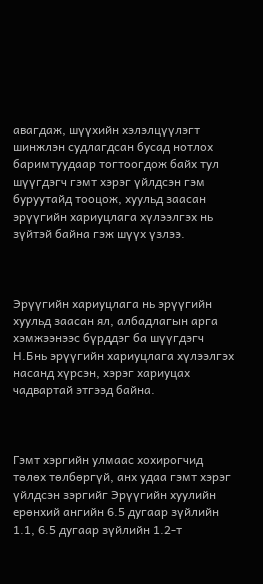авагдаж, шүүхийн хэлэлцүүлэгт шинжлэн судлагдсан бусад нотлох баримтуудаар тогтоогдож байх тул шүүгдэгч гэмт хэрэг үйлдсэн гэм буруутайд тооцож, хуульд заасан эрүүгийн хариуцлага хүлээлгэх нь зүйтэй байна гэж шүүх үзлээ.



Эрүүгийн хариуцлага нь эрүүгийн хуульд заасан ял, албадлагын арга хэмжээнээс бүрддэг ба шүүгдэгч Н.Бнь эрүүгийн хариуцлага хүлээлгэх насанд хүрсэн, хэрэг хариуцах чадвартай этгээд байна.



Гэмт хэргийн улмаас хохирогчид төлөх төлбөргүй, анх удаа гэмт хэрэг үйлдсэн зэргийг Эрүүгийн хуулийн ерөнхий ангийн 6.5 дугаар зүйлийн 1.1, 6.5 дугаар зүйлийн 1.2-т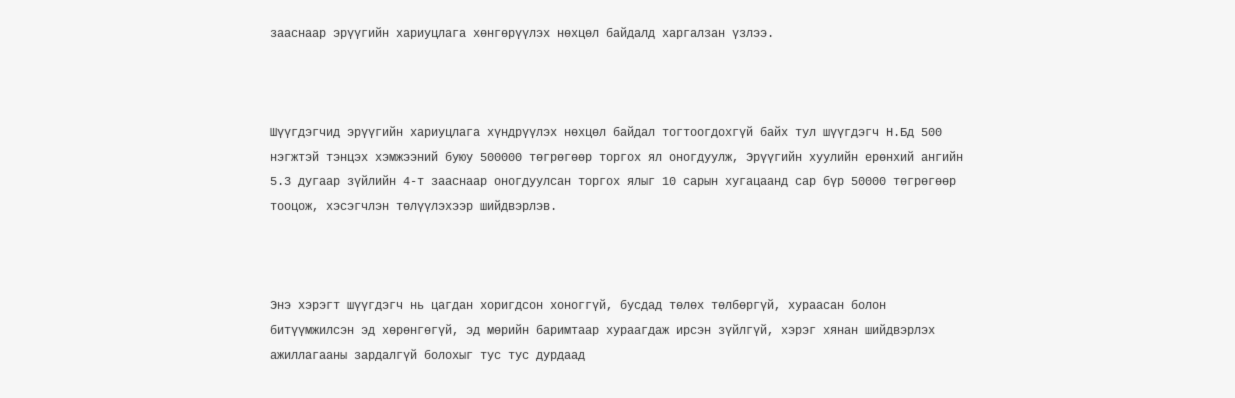зааснаар эрүүгийн хариуцлага хөнгөрүүлэх нөхцөл байдалд харгалзан үзлээ.



Шүүгдэгчид эрүүгийн хариуцлага хүндрүүлэх нөхцөл байдал тогтоогдохгүй байх тул шүүгдэгч Н.Бд 500 нэгжтэй тэнцэх хэмжээний буюу 500000 төгрөгөөр торгох ял оногдуулж, Эрүүгийн хуулийн ерөнхий ангийн 5.3 дугаар зүйлийн 4-т зааснаар оногдуулсан торгох ялыг 10 сарын хугацаанд сар бүр 50000 төгрөгөөр тооцож, хэсэгчлэн төлүүлэхээр шийдвэрлэв.



Энэ хэрэгт шүүгдэгч нь цагдан хоригдсон хоноггүй, бусдад төлөх төлбөргүй, хураасан болон битүүмжилсэн эд хөрөнгөгүй, эд мөрийн баримтаар хураагдаж ирсэн зүйлгүй, хэрэг хянан шийдвэрлэх ажиллагааны зардалгүй болохыг тус тус дурдаад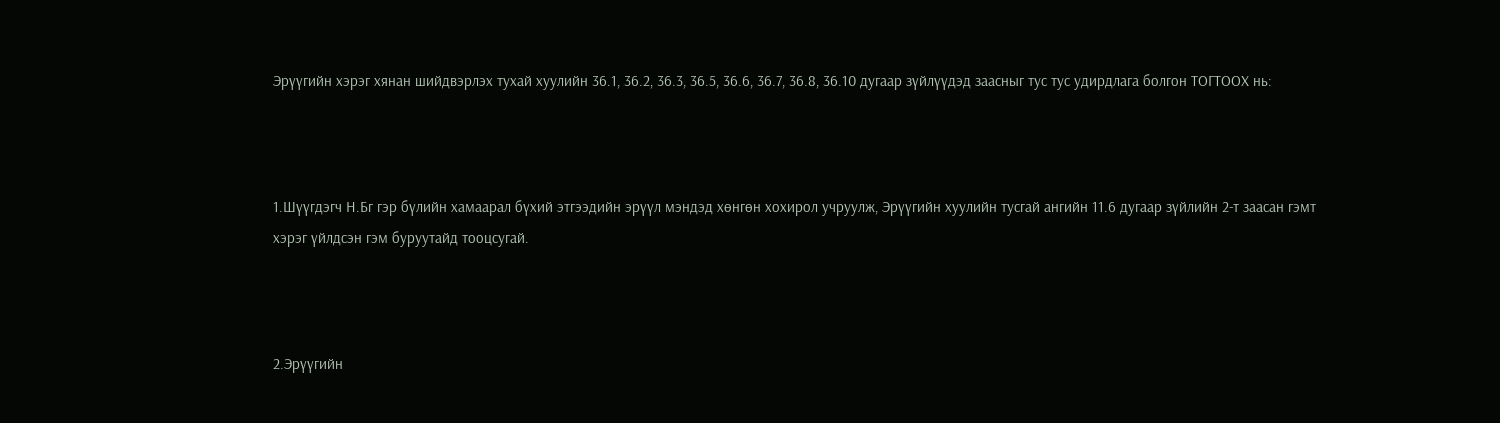Эрүүгийн хэрэг хянан шийдвэрлэх тухай хуулийн 36.1, 36.2, 36.3, 36.5, 36.6, 36.7, 36.8, 36.10 дугаар зүйлүүдэд заасныг тус тус удирдлага болгон ТОГТООХ нь:



1.Шүүгдэгч Н.Бг гэр бүлийн хамаарал бүхий этгээдийн эрүүл мэндэд хөнгөн хохирол учруулж, Эрүүгийн хуулийн тусгай ангийн 11.6 дугаар зүйлийн 2-т заасан гэмт хэрэг үйлдсэн гэм буруутайд тооцсугай.



2.Эрүүгийн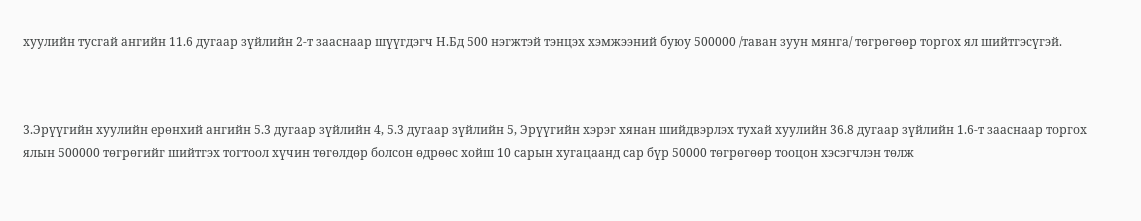хуулийн тусгай ангийн 11.6 дугаар зүйлийн 2-т зааснаар шүүгдэгч Н.Бд 500 нэгжтэй тэнцэх хэмжээний буюу 500000 /таван зуун мянга/ төгрөгөөр торгох ял шийтгэсүгэй.



3.Эрүүгийн хуулийн ерөнхий ангийн 5.3 дугаар зүйлийн 4, 5.3 дугаар зүйлийн 5, Эрүүгийн хэрэг хянан шийдвэрлэх тухай хуулийн 36.8 дугаар зүйлийн 1.6-т зааснаар торгох ялын 500000 төгрөгийг шийтгэх тогтоол хүчин төгөлдөр болсон өдрөөс хойш 10 сарын хугацаанд сар бүр 50000 төгрөгөөр тооцон хэсэгчлэн төлж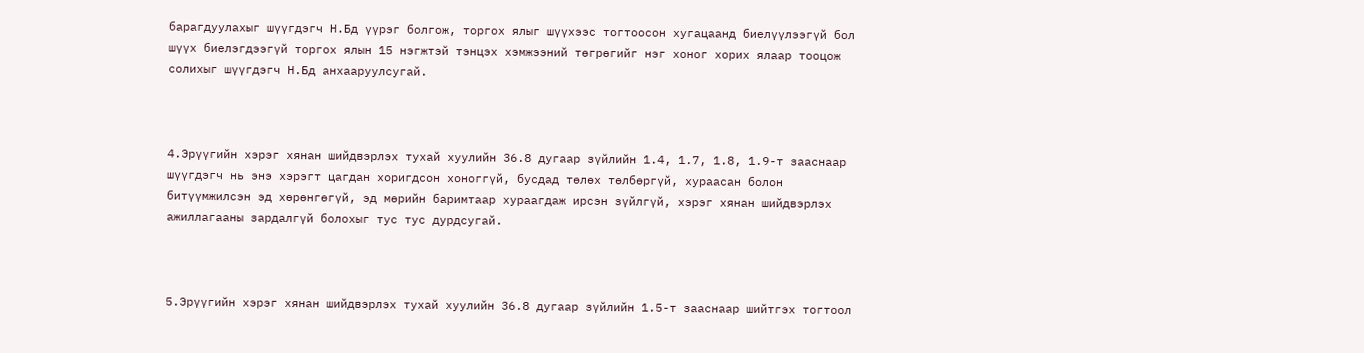барагдуулахыг шүүгдэгч Н.Бд үүрэг болгож, торгох ялыг шүүхээс тогтоосон хугацаанд биелүүлээгүй бол шүүх биелэгдээгүй торгох ялын 15 нэгжтэй тэнцэх хэмжээний төгрөгийг нэг хоног хорих ялаар тооцож солихыг шүүгдэгч Н.Бд анхааруулсугай.



4.Эрүүгийн хэрэг хянан шийдвэрлэх тухай хуулийн 36.8 дугаар зүйлийн 1.4, 1.7, 1.8, 1.9-т зааснаар шүүгдэгч нь энэ хэрэгт цагдан хоригдсон хоноггүй, бусдад төлөх төлбөргүй, хураасан болон битүүмжилсэн эд хөрөнгөгүй, эд мөрийн баримтаар хураагдаж ирсэн зүйлгүй, хэрэг хянан шийдвэрлэх ажиллагааны зардалгүй болохыг тус тус дурдсугай.



5.Эрүүгийн хэрэг хянан шийдвэрлэх тухай хуулийн 36.8 дугаар зүйлийн 1.5-т зааснаар шийтгэх тогтоол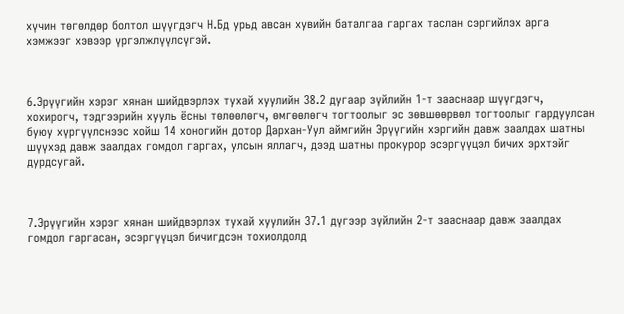хүчин төгөлдөр болтол шүүгдэгч Н.Бд урьд авсан хувийн баталгаа гаргах таслан сэргийлэх арга хэмжээг хэвээр үргэлжлүүлсүгэй.



6.Эрүүгийн хэрэг хянан шийдвэрлэх тухай хуулийн 38.2 дугаар зүйлийн 1-т зааснаар шүүгдэгч, хохирогч, тэдгээрийн хууль ёсны төлөөлөгч, өмгөөлөгч тогтоолыг эс зөвшөөрвөл тогтоолыг гардуулсан буюу хүргүүлснээс хойш 14 хоногийн дотор Дархан-Уул аймгийн Эрүүгийн хэргийн давж заалдах шатны шүүхэд давж заалдах гомдол гаргах, улсын яллагч, дээд шатны прокурор эсэргүүцэл бичих эрхтэйг дурдсугай.



7.Эрүүгийн хэрэг хянан шийдвэрлэх тухай хуулийн 37.1 дүгээр зүйлийн 2-т зааснаар давж заалдах гомдол гаргасан, эсэргүүцэл бичигдсэн тохиолдолд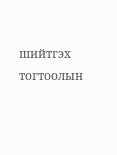шийтгэх тогтоолын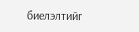биелэлтийг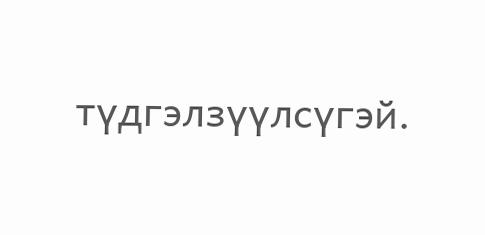түдгэлзүүлсүгэй.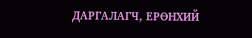ДАРГАЛАГЧ, ЕРӨНХИЙ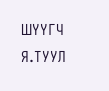ШҮҮГЧ                                 Я.ТУУЛ